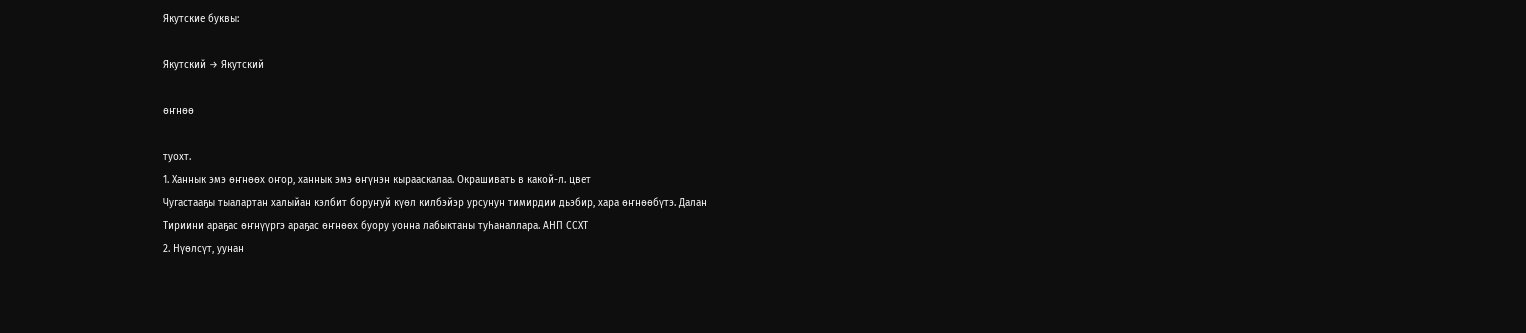Якутские буквы:

Якутский → Якутский

өҥнөө

туохт.
1. Ханнык эмэ өҥнөөх оҥор, ханнык эмэ өҥүнэн кырааскалаа. Окрашивать в какой-л. цвет
Чугастааҕы тыалартан халыйан кэлбит боруҥуй күөл килбэйэр урсунун тимирдии дьэбир, хара өҥнөөбүтэ. Далан
Тириини араҕас өҥнүүргэ араҕас өҥнөөх буору уонна лабыктаны туһаналлара. АНП ССХТ
2. Нүөлсүт, уунан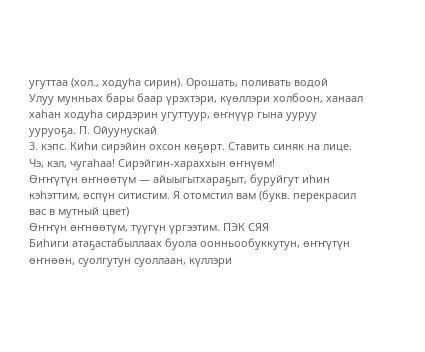угуттаа (хол., ходуһа сирин). Орошать, поливать водой
Улуу мунньах бары баар үрэхтэри, күөллэри холбоон, ханаал хаһан ходуһа сирдэрин угуттуур, өҥнүүр гына ууруу ууруоҕа. П. Ойуунускай
3. кэпс. Киһи сирэйин охсон көҕөрт. Ставить синяк на лице. Чэ, кэл, чугаһаа! Сирэйгин-хараххын өҥнүөм!
Өҥҥүтүн өҥнөөтүм — айыыгытхараҕыт, буруйгут иһин кэһэттим, өспүн ситистим. Я отомстил вам (букв. перекрасил вас в мутный цвет)
Өҥҥүн өҥнөөтүм, түүгүн үргээтим. ПЭК СЯЯ
Биһиги атаҕастабыллаах буола оонньообуккутун, өҥҥүтүн өҥнөөн, суолгутун суоллаан, күллэри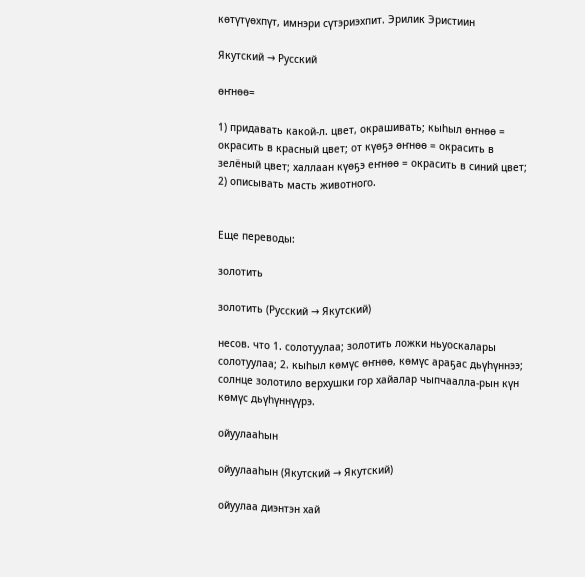көтүтүөхпүт, имнэри сүтэриэхпит. Эрилик Эристиин

Якутский → Русский

өҥнөө=

1) придавать какой-л. цвет, окрашивать; кыһыл өҥнөө = окрасить в красный цвет; от күөҕэ өҥнөө = окрасить в зелёный цвет; халлаан күөҕэ еҥнөө = окрасить в синий цвет; 2) описывать масть животного.


Еще переводы:

золотить

золотить (Русский → Якутский)

несов. что 1. солотуулаа; золотить ложки ньуоскалары солотуулаа; 2. кыһыл көмүс өҥнөө, көмүс араҕас дьүһүннээ; солнце золотило верхушки гор хайалар чыпчаалла-рын күн көмүс дьүһүннүүрэ.

ойуулааһын

ойуулааһын (Якутский → Якутский)

ойуулаа диэнтэн хай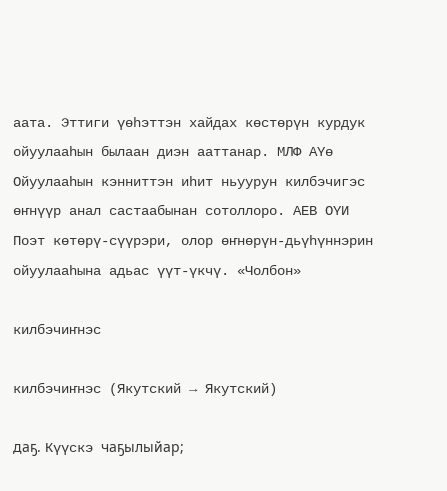аата. Эттиги үөһэттэн хайдах көстөрүн курдук ойуулааһын былаан диэн ааттанар. МЛФ АҮө
Ойуулааһын кэнниттэн иһит ньуурун килбэчигэс өҥнүүр анал састаабынан сотоллоро. АЕВ ОҮИ
Поэт көтөрү-сүүрэри, олор өҥнөрүн-дьүһүннэрин ойуулааһына адьас үүт-үкчү. «Чолбон»

килбэчиҥнэс

килбэчиҥнэс (Якутский → Якутский)

даҕ. Күүскэ чаҕылыйар;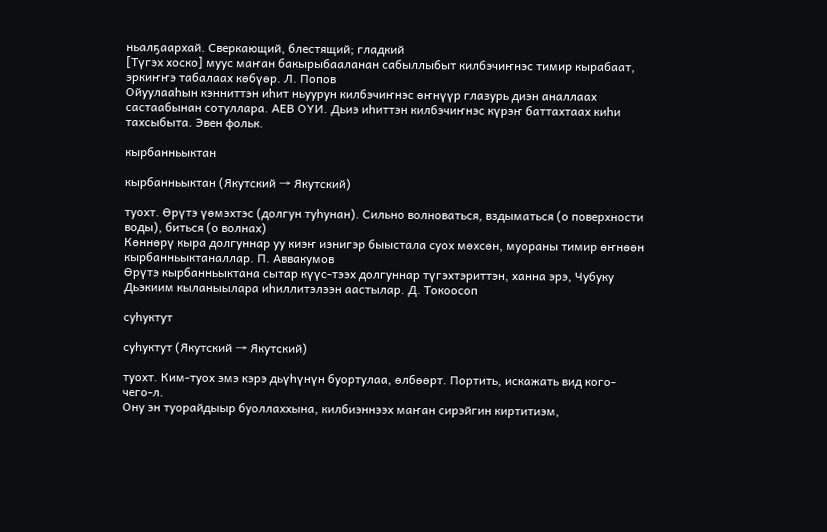ньалҕаархай. Сверкающий, блестящий; гладкий
[Түгэх хоско] муус маҥан бакырыбааланан сабыллыбыт килбэчиҥнэс тимир кырабаат, эркиҥҥэ табалаах көбүөр. Л. Попов
Ойуулааһын кэнниттэн иһит ньуурун килбэчиҥнэс өҥнүүр глазурь диэн аналлаах састаабынан сотуллара. АЕВ ОҮИ. Дьиэ иһиттэн килбэчиҥнэс күрэҥ баттахтаах киһи тахсыбыта. Эвен фольк.

кырбанньыктан

кырбанньыктан (Якутский → Якутский)

туохт. Өрүтэ үөмэхтэс (долгун туһунан). Сильно волноваться, вздыматься (о поверхности воды), биться (о волнах)
Көннөрү кыра долгуннар уу киэҥ иэнигэр быыстала суох мөхсөн, муораны тимир өҥнөөн кырбанньыктаналлар. П. Аввакумов
Өрүтэ кырбанньыктана сытар күүс-тээх долгуннар түгэхтэриттэн, ханна эрэ, Чубуку Дьэкиим кыланыылара иһиллитэлээн аастылар. Д. Токоосоп

суһуктут

суһуктут (Якутский → Якутский)

туохт. Ким-туох эмэ кэрэ дьүһүнүн буортулаа, өлбөөрт. Портить, искажать вид кого-чего-л.
Ону эн туорайдыыр буоллаххына, килбиэннээх маҥан сирэйгин киртитиэм,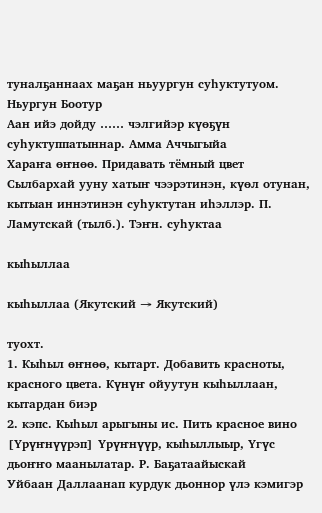туналҕаннаах маҕан ньуургун суһуктутуом. Ньургун Боотур
Аан ийэ дойду …… чэлгийэр күөҕүн суһуктуппатыннар. Амма Аччыгыйа
Хараҥа өҥнөө. Придавать тёмный цвет
Сылбархай ууну хатыҥ чээрэтинэн, күөл отунан, кытыан иннэтинэн суһуктутан иһэллэр. П. Ламутскай (тылб.). Тэҥн. суһуктаа

кыһыллаа

кыһыллаа (Якутский → Якутский)

туохт.
1. Кыһыл өҥнөө, кытарт. Добавить красноты, красного цвета. Күнүҥ ойуутун кыһыллаан, кытардан биэр
2. кэпс. Кыһыл арыгыны ис. Пить красное вино
[Үрүҥнүүрэп] Үрүҥнүүр, кыһыллыыр, Үгүс дьоҥҥо маанылатар. Р. Баҕатаайыскай
Уйбаан Даллаанап курдук дьоннор үлэ кэмигэр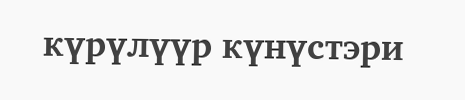күрүлүүр күнүстэри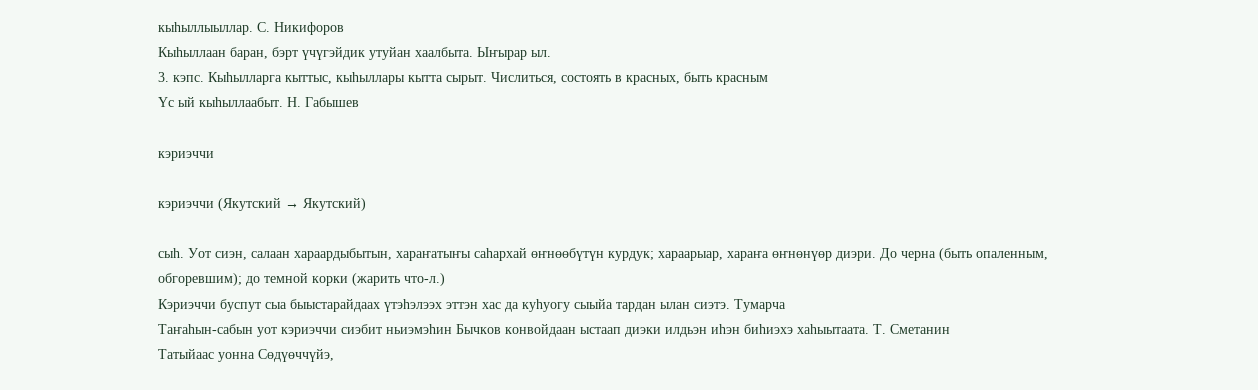кыһыллыыллар. С. Никифоров
Кыһыллаан баран, бэрт үчүгэйдик утуйан хаалбыта. Ыҥырар ыл.
3. кэпс. Кыһылларга кыттыс, кыһыллары кытта сырыт. Числиться, состоять в красных, быть красным
Үс ый кыһыллаабыт. Н. Габышев

кэриэччи

кэриэччи (Якутский → Якутский)

сыһ. Уот сиэн, салаан хараардыбытын, хараҥатыҥы саһархай өҥнөөбүтүн курдук; хараарыар, хараҥа өҥнөнүөр диэри. До черна (быть опаленным, обгоревшим); до темной корки (жарить что-л.)
Кэриэччи буспут сыа быыстарайдаах үтэһэлээх эттэн хас да куһуогу сыыйа тардан ылан сиэтэ. Тумарча
Таҥаһын-сабын уот кэриэччи сиэбит ньиэмэһин Бычков конвойдаан ыстаап диэки илдьэн иһэн биһиэхэ хаһыытаата. Т. Сметанин
Татыйаас уонна Сөдүөччүйэ,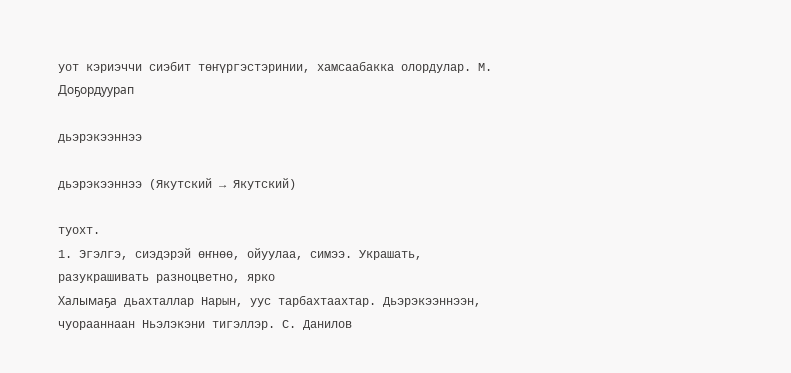уот кэриэччи сиэбит төҥүргэстэринии, хамсаабакка олордулар. М. Доҕордуурап

дьэрэкээннээ

дьэрэкээннээ (Якутский → Якутский)

туохт.
1. Эгэлгэ, сиэдэрэй өҥнөө, ойуулаа, симээ. Украшать, разукрашивать разноцветно, ярко
Халымаҕа дьахталлар Нарын, уус тарбахтаахтар. Дьэрэкээннээн, чуорааннаан Ньэлэкэни тигэллэр. С. Данилов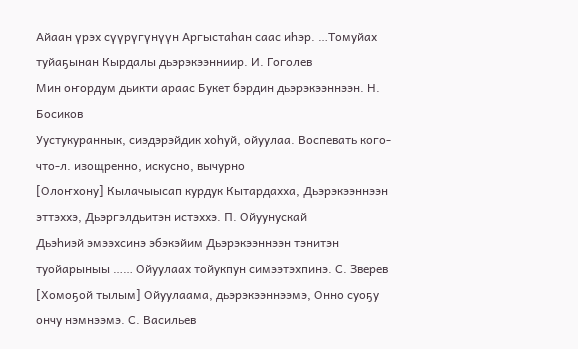Айаан үрэх сүүрүгүнүүн Аргыстаһан саас иһэр. …Томуйах туйаҕынан Кырдалы дьэрэкээнниир. И. Гоголев
Мин оҥордум дьикти араас Букет бэрдин дьэрэкээннээн. Н. Босиков
Уустукураннык, сиэдэрэйдик хоһуй, ойуулаа. Воспевать кого-что-л. изощренно, искусно, вычурно
[Олоҥхону] Кылачыысап курдук Кытардахха, Дьэрэкээннээн эттэххэ, Дьэргэлдьитэн истэххэ. П. Ойуунускай
Дьэһиэй эмээхсинэ эбэкэйим Дьэрэкээннээн тэнитэн туойарыныы …… Ойуулаах тойукпун симээтэхпинэ. С. Зверев
[Хомоҕой тылым] Ойуулаама, дьэрэкээннээмэ, Онно суоҕу ончу нэмнээмэ. С. Васильев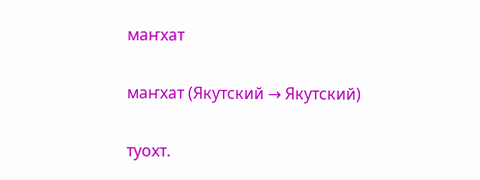маҥхат

маҥхат (Якутский → Якутский)

туохт.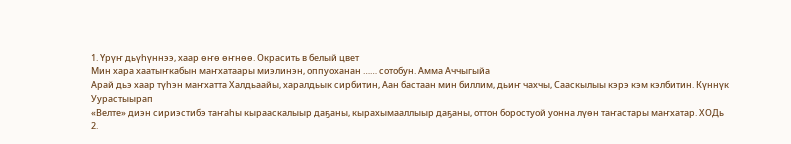1. Үрүҥ дьүһүннээ, хаар өҥө өҥнөө. Окрасить в белый цвет
Мин хара хаатыҥкабын маҥхатаары миэлинэн, оппуоханан …… сотобун. Амма Аччыгыйа
Арай дьэ хаар түһэн маҥхатта Халдьаайы, харалдьык сирбитин, Аан бастаан мин биллим, дьиҥ чахчы, Сааскылыы кэрэ кэм кэлбитин. Күннүк Уурастыырап
«Велте» диэн сириэстибэ таҥаһы кырааскалыыр даҕаны, кырахымааллыыр даҕаны, оттон боростуой уонна лүөн таҥастары маҥхатар. ХОДь
2.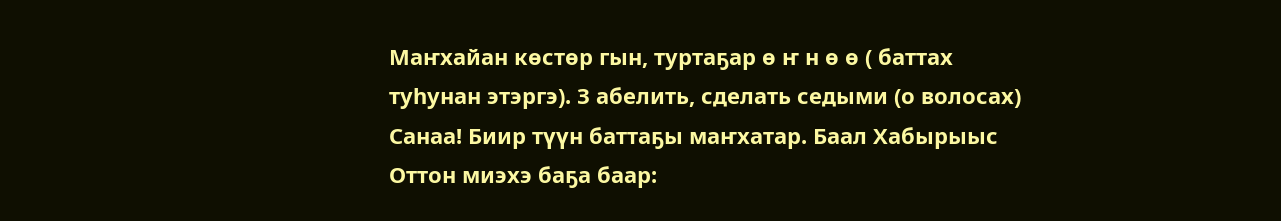Маҥхайан көстөр гын, туртаҕар ө ҥ н ө ө ( баттах туһунан этэргэ). З абелить, сделать седыми (о волосах)
Санаа! Биир түүн баттаҕы маҥхатар. Баал Хабырыыс
Оттон миэхэ баҕа баар: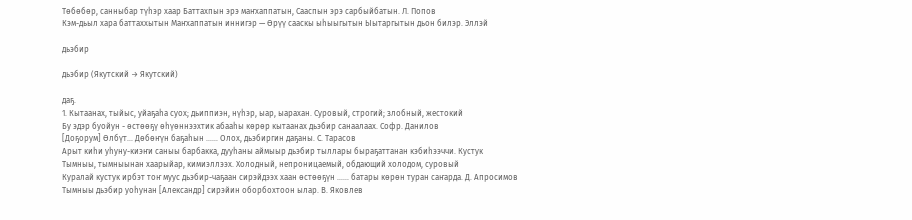Төбөбөр, санныбар түһэр хаар Баттахпын эрэ маҥхаппатын, Сааспын эрэ сарбыйбатын. Л. Попов
Кэм-дьыл хара баттаххытын Маҥхаппатын иннигэр — Өрүү сааскы ыһыыгытын Ыытаргытын дьон билэр. Эллэй

дьэбир

дьэбир (Якутский → Якутский)

даҕ.
1. Кытаанах, тыйыс, уйаҕаһа суох; дьиппиэн, нүһэр, ыар, ыарахан. Суровый, строгий; злобный, жестокий
Бу эдэр буойун - өстөөҕү өһүөннээхтик абааһы көрөр кытаанах дьэбир санаалаах. Софр. Данилов
[Доҕорум] Өлбүт... Дөбөҥүн баҕаһын …… Олох, дьэбиргин даҕаны. С. Тарасов
Арыт киһи уһуну-киэҥи саныы барбакка, дууһаны аймыыр дьэбир тыллары быраҕаттанан кэбиһээччи. Кустук
Тымныы, тымныынан хаарыйар, кимиэллээх. Холодный, непроницаемый, обдающий холодом, суровый
Куралай кустук ирбэт тоҥ муус дьэбир-чаҕаан сирэйдээх хаан өстөөҕүн …… батары көрөн туран саҥарда. Д. Апросимов
Тымныы дьэбир уоһунан [Александр] сирэйин оборбохтоон ылар. В. Яковлев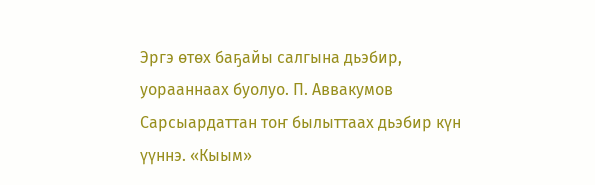Эргэ өтөх баҕайы салгына дьэбир, уорааннаах буолуо. П. Аввакумов
Сарсыардаттан тоҥ былыттаах дьэбир күн үүннэ. «Кыым»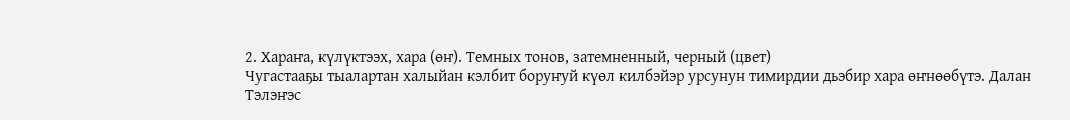2. Хараҥа, күлүктээх, хара (өҥ). Темных тонов, затемненный, черный (цвет)
Чугастааҕы тыалартан халыйан кэлбит боруҥуй күөл килбэйэр урсунун тимирдии дьэбир хара өҥнөөбүтэ. Далан
Тэлэҥэс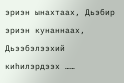эриэн ынахтаах, Дьэбир эриэн кунаннаах, Дьээбэлээхий киһилэрдээх ……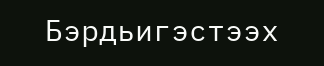Бэрдьигэстээх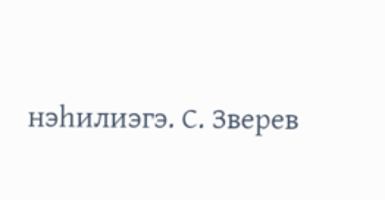нэһилиэгэ. С. Зверев